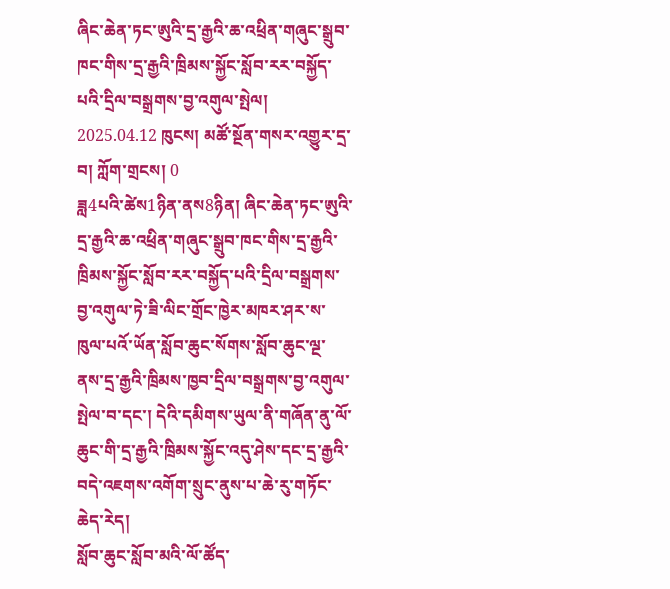ཞིང་ཆེན་ཏང་ཨུའི་དྲ་རྒྱའི་ཆ་འཕྲིན་གཞུང་སྒྲུབ་ཁང་གིས་དྲ་རྒྱའི་ཁྲིམས་སྐྱོང་སློབ་རར་བསྐྱོད་པའི་དྲིལ་བསྒྲགས་བྱ་འགུལ་སྤེལ།
2025.04.12 ཁུངས། མཚོ་སྔོན་གསར་འགྱུར་དྲ་བ། ཀློག་གྲངས། 0
ཟླ4པའི་ཚེས1ཉིན་ནས8ཉིན། ཞིང་ཆེན་ཏང་ཨུའི་དྲ་རྒྱའི་ཆ་འཕྲིན་གཞུང་སྒྲུབ་ཁང་གིས་དྲ་རྒྱའི་ཁྲིམས་སྐྱོང་སློབ་རར་བསྐྱོད་པའི་དྲིལ་བསྒྲགས་བྱ་འགུལ་ཏེ་ཟི་ལིང་གྲོང་ཁྱེར་མཁར་ཤར་ས་ཁུལ་པའོ་ཡོན་སློབ་ཆུང་སོགས་སློབ་ཆུང་ལྔ་ནས་དྲ་རྒྱའི་ཁྲིམས་ཁྱབ་དྲིལ་བསྒྲགས་བྱ་འགུལ་སྤེལ་བ་དང་། དེའི་དམིགས་ཡུལ་ནི་གཞོན་ནུ་ལོ་ཆུང་གི་དྲ་རྒྱའི་ཁྲིམས་སྐྱོང་འདུ་ཤེས་དང་དྲ་རྒྱའི་བདེ་འཇགས་འགོག་སྲུང་ནུས་པ་ཆེ་རུ་གཏོང་ཆེད་རེད།
སློབ་ཆུང་སློབ་མའི་ལོ་ཚོད་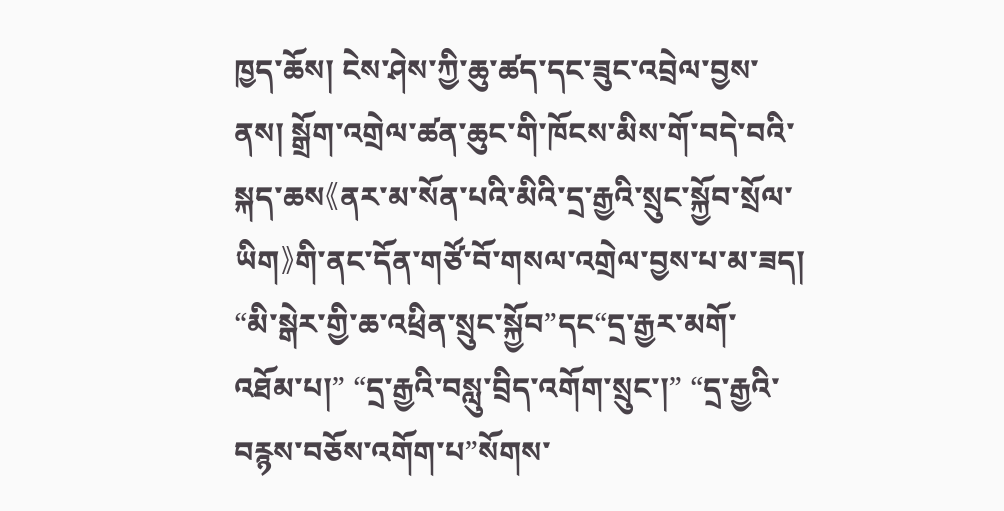ཁྱད་ཆོས། ངེས་ཤེས་ཀྱི་ཆུ་ཚད་དང་ཟུང་འབྲེལ་བྱས་ནས། སྒྲོག་འགྲེལ་ཚན་ཆུང་གི་ཁོངས་མིས་གོ་བདེ་བའི་སྐད་ཆས《ནར་མ་སོན་པའི་མིའི་དྲ་རྒྱའི་སྲུང་སྐྱོབ་སྲོལ་ཡིག》གི་ནང་དོན་གཙོ་བོ་གསལ་འགྲེལ་བྱས་པ་མ་ཟད། “མི་སྒེར་གྱི་ཆ་འཕྲིན་སྲུང་སྐྱོབ”དང“དྲ་རྒྱར་མགོ་འཐོམ་པ།” “དྲ་རྒྱའི་བསླུ་བྲིད་འགོག་སྲུང་།” “དྲ་རྒྱའི་བརྙས་བཅོས་འགོག་པ”སོགས་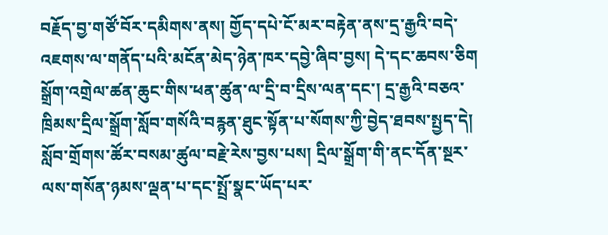བརྗོད་བྱ་གཙོ་བོར་དམིགས་ནས། གྱོད་དཔེ་ངོ་མར་བརྟེན་ནས་དྲ་རྒྱའི་བདེ་འཇགས་ལ་གནོད་པའི་མངོན་མེད་ཉེན་ཁར་དབྱེ་ཞིབ་བྱས། དེ་དང་ཆབས་ཅིག སྒྲོག་འགྲེལ་ཚན་ཆུང་གིས་ཕན་ཚུན་ལ་དྲི་བ་དྲིས་ལན་དང་། དྲ་རྒྱའི་བཅའ་ཁྲིམས་དྲིལ་སྒྲོག་སློབ་གསོའི་བརྙན་ཐུང་སྟོན་པ་སོགས་ཀྱི་བྱེད་ཐབས་སྤྱད་དེ། སློབ་གྲོགས་ཚོར་བསམ་ཚུལ་བརྗེ་རེས་བྱས་པས། དྲིལ་སྒྲོག་གི་ནང་དོན་སྔར་ལས་གསོན་ཉམས་ལྡན་པ་དང་སྤྲོ་སྣང་ཡོད་པར་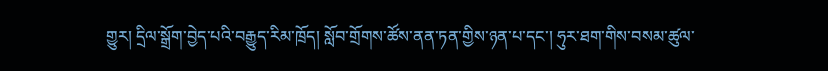གྱུར། དྲིལ་སྒྲོག་བྱེད་པའི་བརྒྱུད་རིམ་ཁྲོད། སློབ་གྲོགས་ཚོས་ནན་ཏན་གྱིས་ཉན་པ་དང་། ཧུར་ཐག་གིས་བསམ་ཚུལ་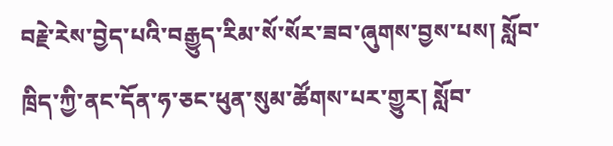བརྗེ་རེས་བྱེད་པའི་བརྒྱུད་རིམ་སོ་སོར་ཟབ་ཞུགས་བྱས་པས། སློབ་ཁྲིད་ཀྱི་ནང་དོན་ཧ་ཅང་ཕུན་སུམ་ཚོགས་པར་གྱུར། སློབ་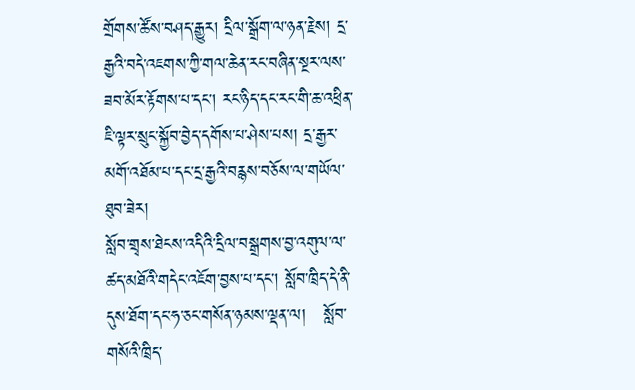གྲོགས་ཚོས་བཤད་རྒྱུར། དྲིལ་སྒྲོག་ལ་ཉན་རྗེས། དྲ་རྒྱའི་བདེ་འཇགས་ཀྱི་གལ་ཆེན་རང་བཞིན་སྔར་ལས་ཟབ་མོར་རྟོགས་པ་དང་། རང་ཉིད་དང་རང་གི་ཆ་འཕྲིན་ཇི་ལྟར་སྲུང་སྐྱོབ་བྱེད་དགོས་པ་ཤེས་པས། དྲ་རྒྱར་མགོ་འཐོམ་པ་དང་དྲ་རྒྱའི་བརྙས་བཅོས་ལ་གཡོལ་ཐུབ་ཟེར།
སློབ་གྲྭས་ཐེངས་འདིའི་དྲིལ་བསྒྲགས་བྱ་འགུལ་ལ་ཚད་མཐོའི་གདེང་འཇོག་བྱས་པ་དང་། སློབ་ཁྲིད་དེ་ནི་དུས་ཐོག་དང་ཧ་ཅང་གསོན་ཉམས་ལྡན་ལ།   སློབ་གསོའི་ཁྲིད་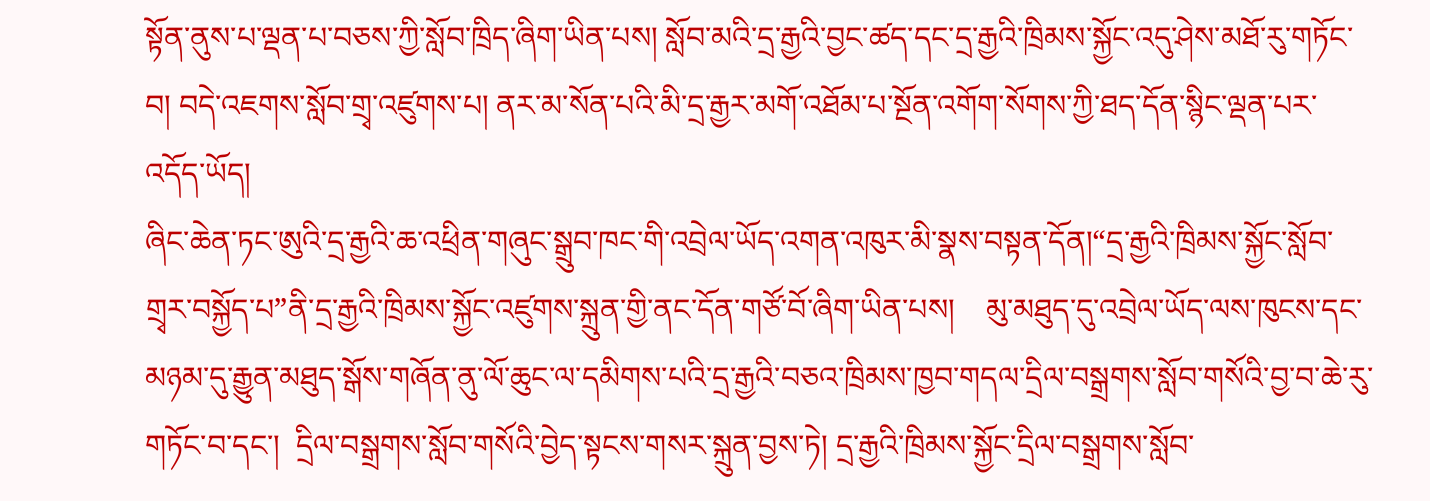སྟོན་ནུས་པ་ལྡན་པ་བཅས་ཀྱི་སློབ་ཁྲིད་ཞིག་ཡིན་པས། སློབ་མའི་དྲ་རྒྱའི་བྱང་ཚད་དང་དྲ་རྒྱའི་ཁྲིམས་སྐྱོང་འདུ་ཤེས་མཐོ་རུ་གཏོང་བ། བདེ་འཇགས་སློབ་གྲྭ་འཛུགས་པ། ནར་མ་སོན་པའི་མི་དྲ་རྒྱར་མགོ་འཐོམ་པ་སྔོན་འགོག་སོགས་ཀྱི་ཐད་དོན་སྙིང་ལྡན་པར་འདོད་ཡོད།
ཞིང་ཆེན་ཏང་ཨུའི་དྲ་རྒྱའི་ཆ་འཕྲིན་གཞུང་སྒྲུབ་ཁང་གི་འབྲེལ་ཡོད་འགན་འཁུར་མི་སྣས་བསྟན་དོན།“དྲ་རྒྱའི་ཁྲིམས་སྐྱོང་སློབ་གྲྭར་བསྐྱོད་པ”ནི་དྲ་རྒྱའི་ཁྲིམས་སྐྱོང་འཛུགས་སྐྲུན་གྱི་ནང་དོན་གཙོ་བོ་ཞིག་ཡིན་པས།    མུ་མཐུད་དུ་འབྲེལ་ཡོད་ལས་ཁུངས་དང་མཉམ་དུ་རྒྱུན་མཐུད་སྒོས་གཞོན་ནུ་ལོ་ཆུང་ལ་དམིགས་པའི་དྲ་རྒྱའི་བཅའ་ཁྲིམས་ཁྱབ་གདལ་དྲིལ་བསྒྲགས་སློབ་གསོའི་བྱ་བ་ཆེ་རུ་གཏོང་བ་དང་།  དྲིལ་བསྒྲགས་སློབ་གསོའི་བྱེད་སྟངས་གསར་སྐྲུན་བྱས་ཏེ། དྲ་རྒྱའི་ཁྲིམས་སྐྱོང་དྲིལ་བསྒྲགས་སློབ་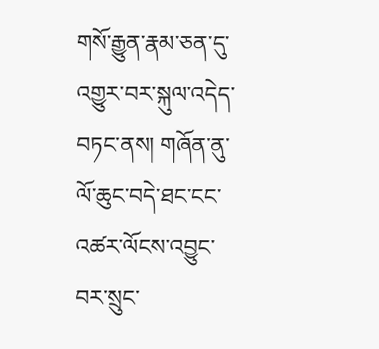གསོ་རྒྱུན་རྣམ་ཅན་དུ་འགྱུར་བར་སྐུལ་འདེད་བཏང་ནས། གཞོན་ནུ་ལོ་ཆུང་བདེ་ཐང་ངང་འཚར་ལོངས་འབྱུང་བར་སྲུང་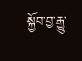སྐྱོབ་བྱ་རྒྱུ་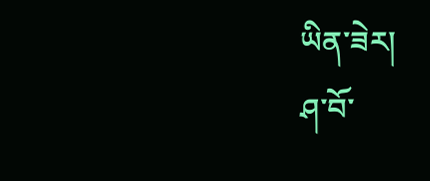ཡིན་ཟེར།
ཤ་བོ་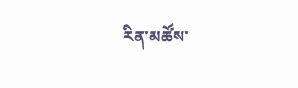རིན་མཚོས་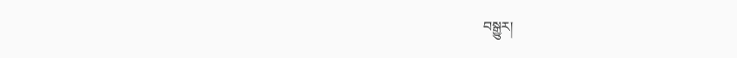བསྒྱུར།